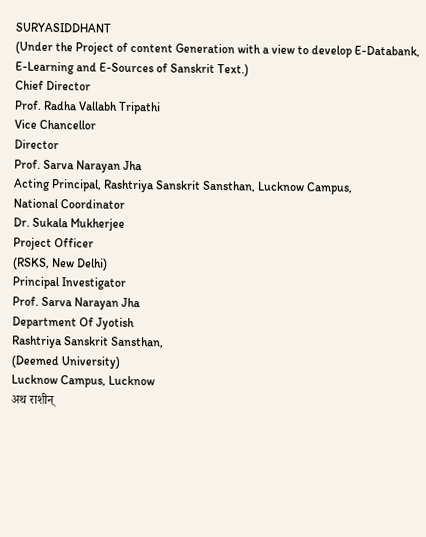SURYASIDDHANT
(Under the Project of content Generation with a view to develop E-Databank,
E-Learning and E-Sources of Sanskrit Text.)
Chief Director
Prof. Radha Vallabh Tripathi
Vice Chancellor
Director
Prof. Sarva Narayan Jha
Acting Principal, Rashtriya Sanskrit Sansthan, Lucknow Campus,
National Coordinator
Dr. Sukala Mukherjee
Project Officer
(RSKS, New Delhi)
Principal Investigator
Prof. Sarva Narayan Jha
Department Of Jyotish
Rashtriya Sanskrit Sansthan,
(Deemed University)
Lucknow Campus, Lucknow
अथ राशीन्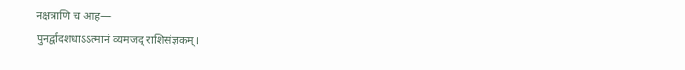नक्षत्राणि च आह—
पुनर्द्वादशधाऽऽत्मानं व्यमजद् राशिसंज्ञकम्।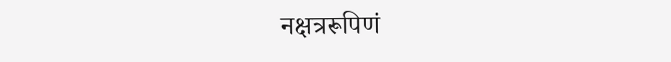नक्षत्ररूपिणं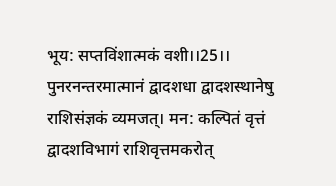भूय: सप्तविंशात्मकं वशी।।25।।
पुनरनन्तरमात्मानं द्वादशधा द्वादशस्थानेषु राशिसंज्ञकं व्यमजत्। मन: कल्पितं वृत्तं द्वादशविभागं राशिवृत्तमकरोत्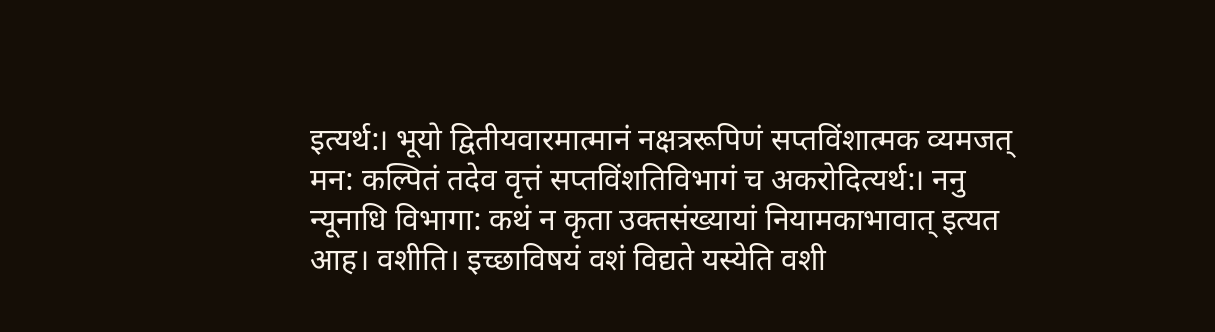इत्यर्थ:। भूयो द्वितीयवारमात्मानं नक्षत्ररूपिणं सप्तविंशात्मक व्यमजत् मन: कल्पितं तदेव वृत्तं सप्तविंशतिविभागं च अकरोदित्यर्थ:। ननु न्यूनाधि विभागा: कथं न कृता उक्तसंख्यायां नियामकाभावात् इत्यत आह। वशीति। इच्छाविषयं वशं विद्यते यस्येति वशी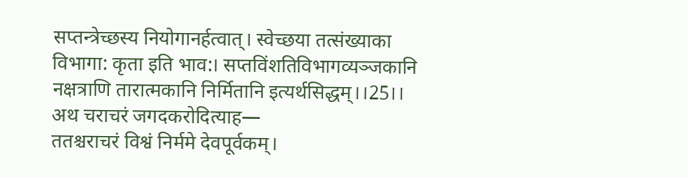सप्तन्त्रेच्छस्य नियोगानर्हत्वात्। स्वेच्छया तत्संख्याका विभागा: कृता इति भाव:। सप्तविंशतिविभागव्यञ्जकानि नक्षत्राणि तारात्मकानि निर्मितानि इत्यर्थसिद्धम्।।25।।
अथ चराचरं जगदकरोदित्याह—
ततश्चराचरं विश्वं निर्ममे देवपूर्वकम्।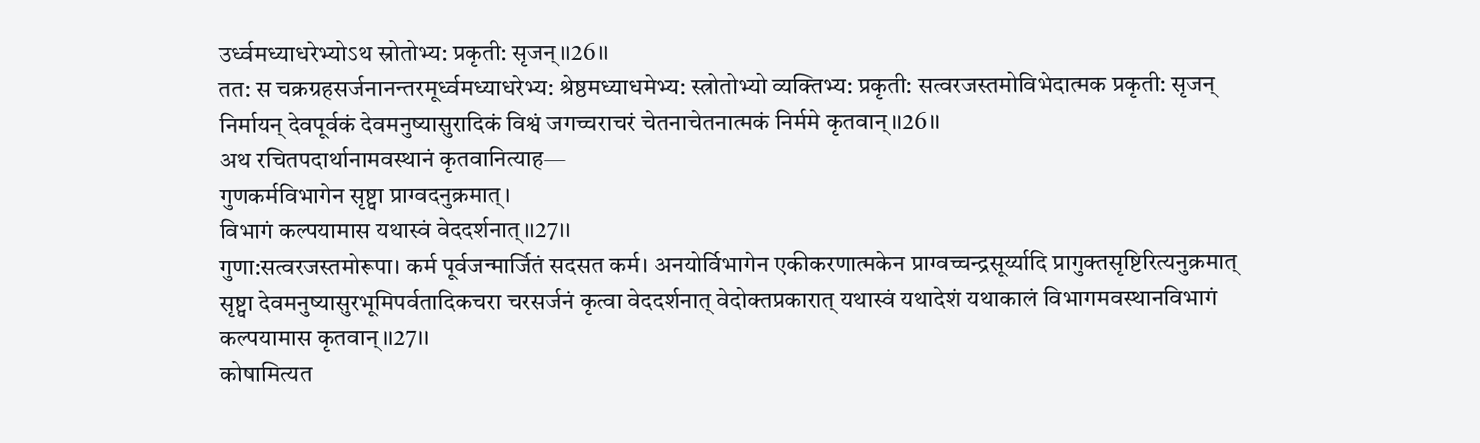उर्ध्वमध्याधरेभ्योऽथ स्रोतोभ्य: प्रकृती: सृजन्।।26।।
तत: स चक्रग्रहसर्जनानन्तरमूर्ध्वमध्याधरेभ्य: श्रेष्ठमध्याधमेभ्य: स्त्रोतोभ्यो व्यक्तिभ्य: प्रकृती: सत्वरजस्तमोविभेदात्मक प्रकृती: सृजन् निर्मायन् देवपूर्वकं देवमनुष्यासुरादिकं विश्वं जगच्चराचरं चेतनाचेतनात्मकं निर्ममे कृतवान्।।26।।
अथ रचितपदार्थानामवस्थानं कृतवानित्याह—
गुणकर्मविभागेन सृष्ट्वा प्राग्वदनुक्रमात्।
विभागं कल्पयामास यथास्वं वेददर्शनात्।।27।।
गुणा:सत्वरजस्तमोरूपा। कर्म पूर्वजन्मार्जितं सदसत कर्म। अनयोर्विभागेन एकीकरणात्मकेन प्राग्वच्चन्द्रसूर्य्यादि प्रागुक्तसृष्टिरित्यनुक्रमात् सृष्ट्वा देवमनुष्यासुरभूमिपर्वतादिकचरा चरसर्जनं कृत्वा वेददर्शनात् वेदोक्तप्रकारात् यथास्वं यथादेशं यथाकालं विभागमवस्थानविभागं कल्पयामास कृतवान्।।27।।
कोषामित्यत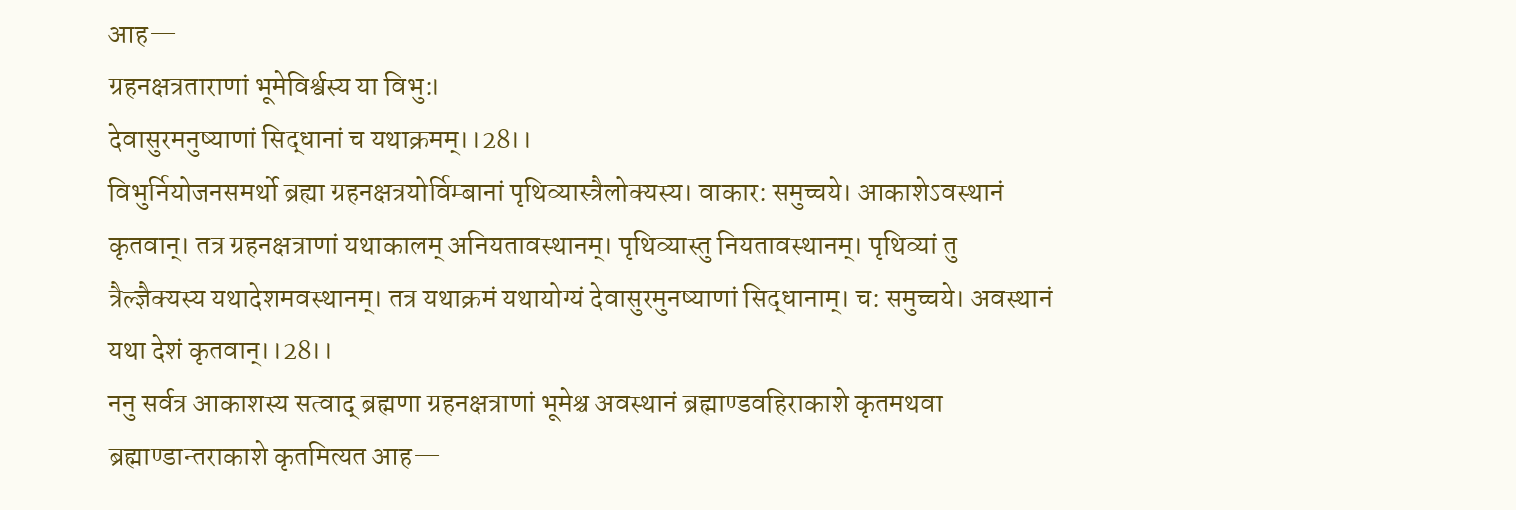आह—
ग्रहनक्षत्रताराणां भूमेविर्श्वस्य या विभु:।
देवासुरमनुष्याणां सिद्धानां च यथाक्रमम्।।28।।
विभुर्नियोजनसमर्थो ब्रह्या ग्रहनक्षत्रयोर्विम्बानां पृथिव्यास्त्रैलोक्यस्य। वाकार: समुच्चये। आकाशेऽवस्थानं कृतवान्। तत्र ग्रहनक्षत्राणां यथाकालम् अनियतावस्थानम्। पृथिव्यास्तु नियतावस्थानम्। पृथिव्यां तु त्रैल्ज्ञैक्यस्य यथादेशमवस्थानम्। तत्र यथाक्रमं यथायोग्यं देवासुरमुनष्याणां सिद्धानाम्। च: समुच्चये। अवस्थानं यथा देशं कृतवान्।।28।।
ननु सर्वत्र आकाशस्य सत्वाद् ब्रह्मणा ग्रहनक्षत्राणां भूमेश्च अवस्थानं ब्रह्माण्डवहिराकाशे कृतमथवा ब्रह्माण्डान्तराकाशे कृतमित्यत आह—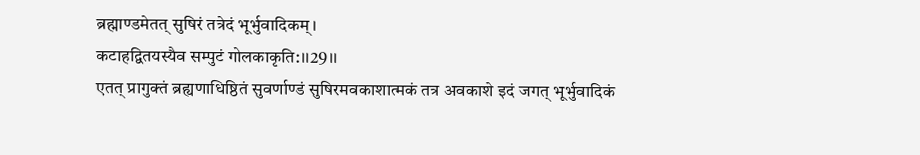ब्रह्माण्डमेतत् सुषिरं तत्रेदं भूर्भुवादिकम्।
कटाहद्वितयस्यैव सम्पुटं गोलकाकृति:।।29।।
एतत् प्रागुक्तं ब्रह्यणाधिष्ठितं सुवर्णाण्डं सुषिरमवकाशात्मकं तत्र अवकाशे इदं जगत् भूर्भुवादिकं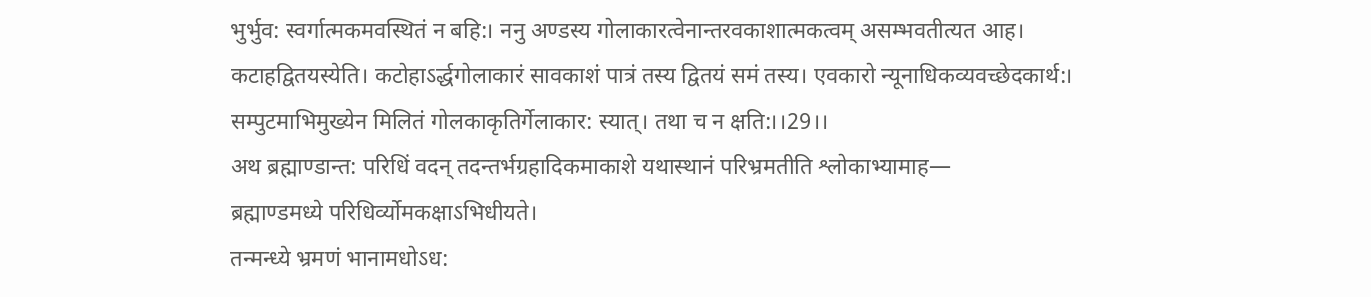भुर्भुव: स्वर्गात्मकमवस्थितं न बहि:। ननु अण्डस्य गोलाकारत्वेनान्तरवकाशात्मकत्वम् असम्भवतीत्यत आह। कटाहद्वितयस्येति। कटोहाऽर्द्धगोलाकारं सावकाशं पात्रं तस्य द्वितयं समं तस्य। एवकारो न्यूनाधिकव्यवच्छेदकार्थ:। सम्पुटमाभिमुख्येन मिलितं गोलकाकृतिर्गेलाकार: स्यात्। तथा च न क्षति:।।29।।
अथ ब्रह्माण्डान्त: परिधिं वदन् तदन्तर्भग्रहादिकमाकाशे यथास्थानं परिभ्रमतीति श्लोकाभ्यामाह—
ब्रह्माण्डमध्ये परिधिर्व्योमकक्षाऽभिधीयते।
तन्मन्ध्ये भ्रमणं भानामधोऽध: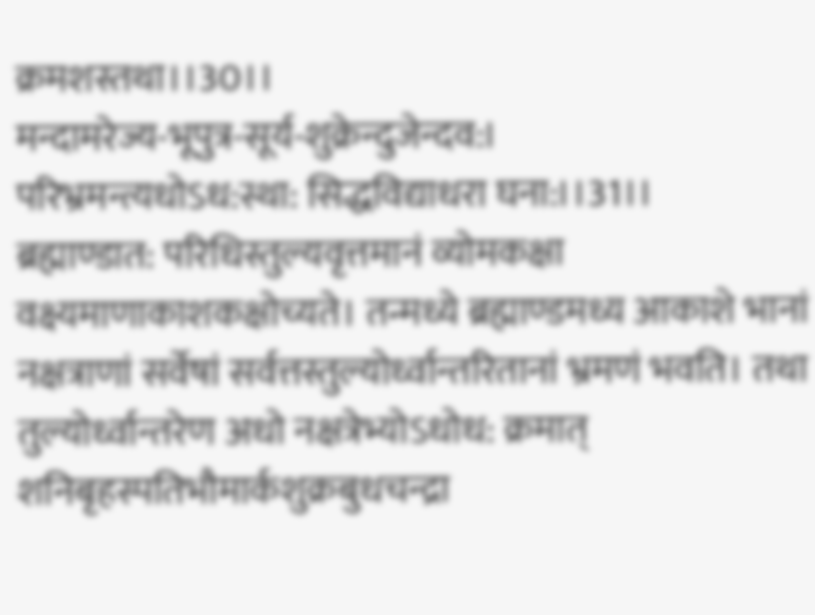क्रमशस्तथा।।30।।
मन्दामरेज्य-भूपुत्र-सूर्य-शुक्रेन्दुजेन्दव:।
परिभ्रमन्त्यधोऽध:स्था: सिद्धविद्याधरा घना:।।31।।
ब्रह्माण्डात: परिधिस्तुल्यवृत्तमानं व्योमकक्षा वक्ष्यमाणाकाशकक्षोच्यते। तन्मध्ये ब्रह्माण्डमध्य आकाशे भानां नक्षत्राणां सर्वेषां सर्वत्तस्तुल्योर्ध्वान्तरितानां भ्रमणं भवति। तथा तुल्योर्ध्वान्तरेण अधो नक्षत्रेभ्योऽधोध: क्रमात् शनिबृहस्पतिभौमार्कशुक्रबुधचन्द्रा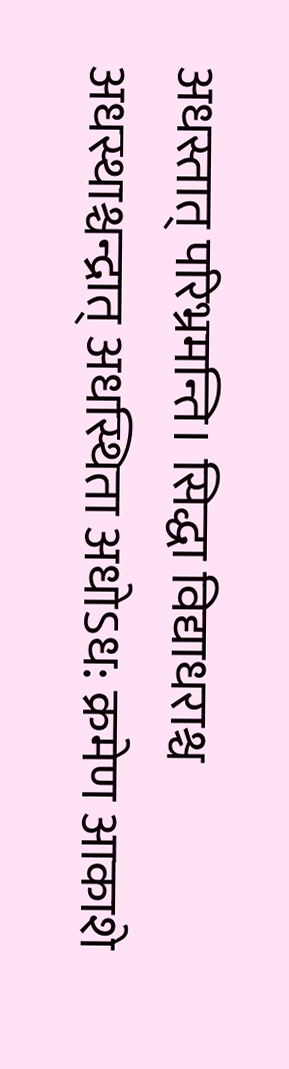अधस्तात् परिभ्रमन्ति। सिद्धा विद्याधराश्च अधस्थाश्चन्द्रात् अधस्थिता अधोऽध: क्रमेण आकाशे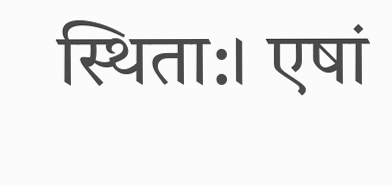स्थिता:। एषां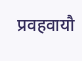प्रवहवायौ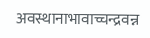अवस्थानाभावाच्चन्द्रवन्न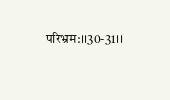परिभ्रम:।।30-31।।